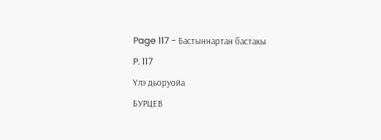Page 117 - Бастыннартан бастакы
P. 117
Үлэ дьоруойа
БУРЦЕВ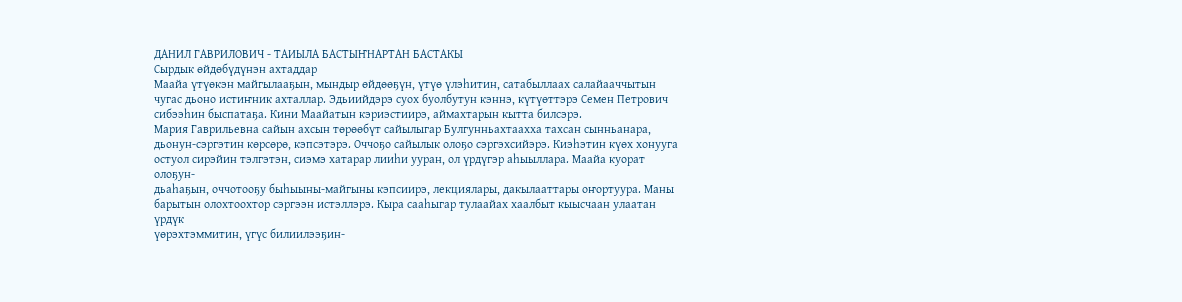ДАНИЛ ГАВРИЛОВИЧ - ТАИЫЛА БАСТЫҤНАРТАН БАСТАКЫ
Сырдык өйдөбүдүнэн ахтаддар
Маайа үтүөкэн майгылааҕын, мындыр өйдөөҕүн, үтүө үлэһитин, сатабыллаах салайааччытын
чугас дьоно истиҥник ахталлар. Эдьиийдэрэ суох буолбутун кэннэ, күтүөттэрэ Семен Петрович
сибээһин быспатаҕа. Кини Маайатын кэриэстиирэ, аймахтарын кытта билсэрэ.
Мария Гаврильевна сайын ахсын төрөөбүт сайылыгар Булгунньахтаахха тахсан сынньанара,
дьонун-сэргэтин көрсөрө, кэпсэтэрэ. Оччоҕо сайылык олоҕо сэргэхсийэрэ. Киэһэтин күөх хонууга
остуол сирэйин тэлгэтэн, сиэмэ хатарар лииһи ууран, ол үрдүгэр аһыыллара. Маайа куорат олоҕун-
дьаһаҕын, оччотооҕу быһыыны-майгыны кэпсиирэ, лекциялары, дакылааттары оҥортуура. Маны
барытын олохтоохтор сэргээн истэллэрэ. Кыра сааһыгар тулаайах хаалбыт кыысчаан улаатан үрдүк
үөрэхтэммитин, үгүс билиилээҕин-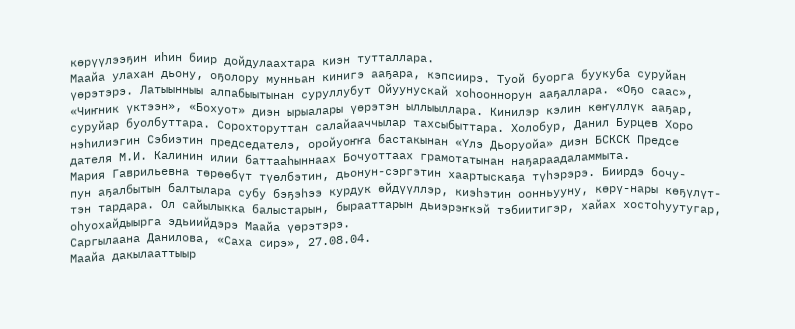көрүүлээҕин иһин биир дойдулаахтара киэн тутталлара.
Маайа улахан дьону, оҕолору мунньан кинигэ ааҕара, кэпсиирэ. Туой буорга буукуба суруйан
үөрэтэрэ. Латыынныы алпабыытынан суруллубут Ойуунускай хоһооннорун ааҕаллара. «Оҕо саас»,
«Чиҥник үктээн», «Бохуот» диэн ырыалары үөрэтэн ыллыыллара. Кинилэр кэлин көҥүллүк ааҕар,
суруйар буолбуттара. Сорохторуттан салайааччылар тахсыбыттара. Холобур, Данил Бурцев Хоро
нэһилиэгин Сэбиэтин председателэ, оройуоҥҥа бастакынан «Үлэ Дьоруойа» диэн БСКСК Предсе
дателя М.И. Калинин илии баттааһыннаах Бочуоттаах грамотатынан наҕараадаламмыта.
Мария Гаврильевна төрөөбүт түөлбэтин, дьонун-сэргэтин хаартыскаҕа түһэрэрэ. Биирдэ бочу-
пун аҕалбытын балтылара субу бэҕэһээ курдук өйдүүллэр, киэһэтин оонньууну, көрү-нары көҕүлүт-
тэн тардара. Ол сайылыкка балыстарын, бырааттарын дьиэрэҥкэй тэбиитигэр, хайах хостоһуутугар,
оһуохайдыырга эдьиийдэрэ Маайа үөрэтэрэ.
Саргылаана Данилова, «Саха сирэ», 27.08.04.
Маайа дакылааттыыр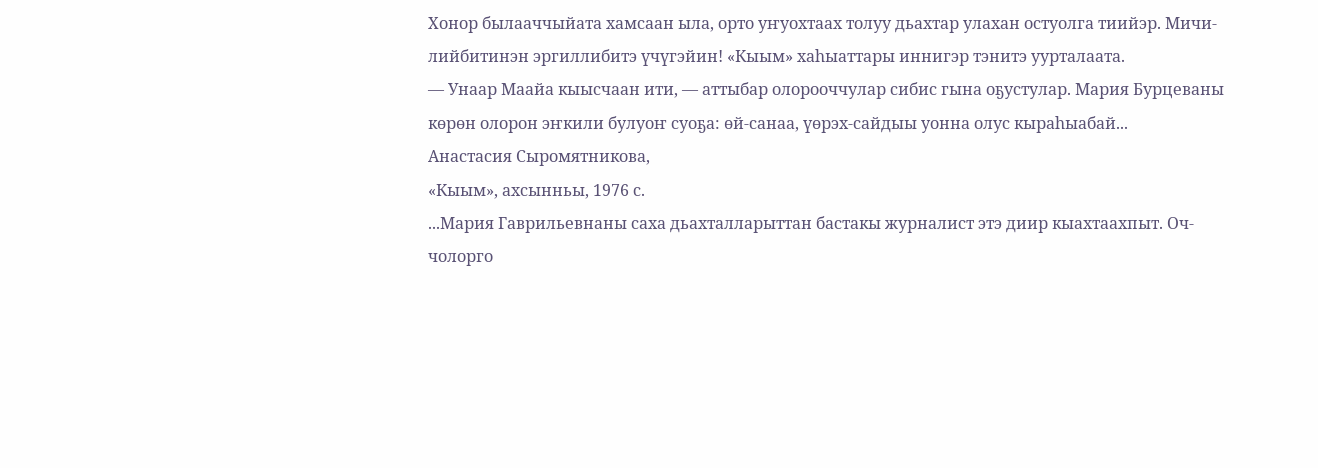Хонор былааччыйата хамсаан ыла, орто уҥуохтаах толуу дьахтар улахан остуолга тиийэр. Мичи-
лийбитинэн эргиллибитэ үчүгэйин! «Кыым» хаһыаттары иннигэр тэнитэ уурталаата.
— Унаар Маайа кыысчаан ити, — аттыбар олорооччулар сибис гына оҕустулар. Мария Бурцеваны
көрөн олорон эҥкили булуоҥ суоҕа: өй-санаа, үөрэх-сайдыы уонна олус кыраһыабай...
Анастасия Сыромятникова,
«Кыым», ахсынньы, 1976 с.
...Мария Гаврильевнаны саха дьахталларыттан бастакы журналист этэ диир кыахтаахпыт. Оч-
чолорго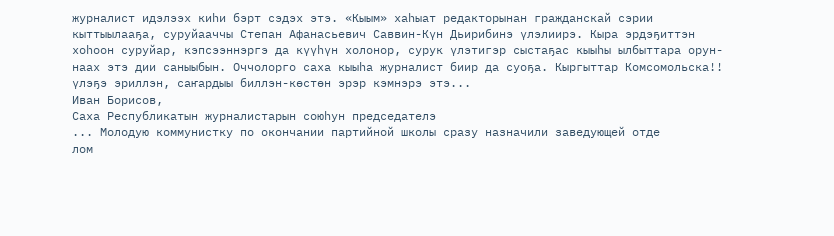журналист идэлээх киһи бэрт сэдэх этэ. «Кыым» хаһыат редакторынан гражданскай сэрии
кыттыылааҕа, суруйааччы Степан Афанасьевич Саввин-Күн Дьирибинэ үлэлиирэ. Кыра эрдэҕиттэн
хоһоон суруйар, кэпсээннэргэ да күүһүн холонор, сурук үлэтигэр сыстаҕас кыыһы ылбыттара орун-
наах этэ дии саныыбын. Оччолорго саха кыыһа журналист биир да суоҕа. Кыргыттар Комсомольска!!
үлэҕэ эриллэн, саҥардыы биллэн-көстөн эрэр кэмнэрэ этэ...
Иван Борисов,
Саха Республикатын журналистарын союһун председателэ
... Молодую коммунистку по окончании партийной школы сразу назначили заведующей отде
лом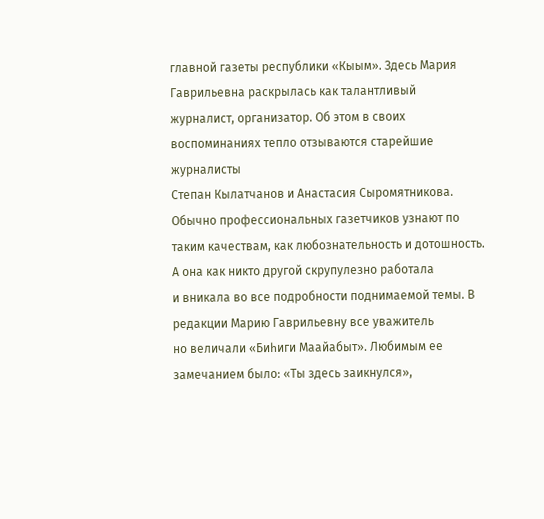главной газеты республики «Кыым». Здесь Мария Гаврильевна раскрылась как талантливый
журналист, организатор. Об этом в своих воспоминаниях тепло отзываются старейшие журналисты
Степан Кылатчанов и Анастасия Сыромятникова. Обычно профессиональных газетчиков узнают по
таким качествам, как любознательность и дотошность. А она как никто другой скрупулезно работала
и вникала во все подробности поднимаемой темы. В редакции Марию Гаврильевну все уважитель
но величали «Биһиги Маайабыт». Любимым ее замечанием было: «Ты здесь заикнулся»,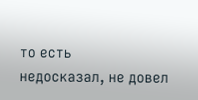то есть
недосказал, не довел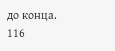до конца.
116